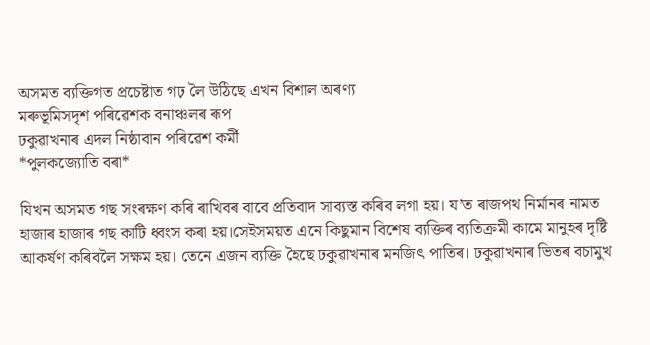অসমত ব্যক্তিগত প্ৰচেষ্টাত গঢ় লৈ উঠিছে এখন বিশাল অৰণ্য
মৰুভূমিসদৃশ পৰিৱেশক বনাঞ্চলৰ ৰূপ
ঢকুৱাখনাৰ এদল নিষ্ঠাবান পৰিৱেশ কৰ্মী
*পুলকজ্যোতি বৰা*

যিখন অসমত গছ সংৰক্ষণ কৰি ৰাখিবৰ বাবে প্ৰতিবাদ সাব্যস্ত কৰিব লগা হয়। য’ত ৰাজপথ নিৰ্মানৰ নামত হাজাৰ হাজাৰ গছ কাটি ধ্বংস কৰা হয়।সেইসময়ত এনে কিছুমান বিশেষ ব্যক্তিৰ ব্যতিক্ৰমী কামে মানুহৰ দৃষ্টি আকৰ্ষণ কৰিবলৈ সক্ষম হয়। তেনে এজন ব্যক্তি হৈছে ঢকুৱাখনাৰ মনজিৎ পাতিৰ। ঢকুৱাখনাৰ ভিতৰ বচামুখ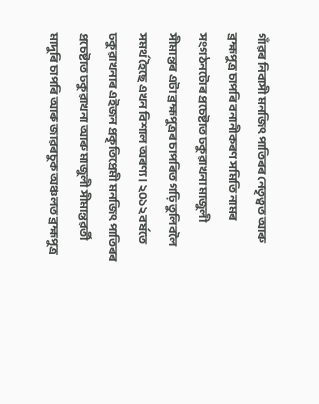গাঁৱৰ নিবাসী মনজিৎ পাতিৰৰ নেতৃত্বত আৰু ব্ৰহ্মপুত্ৰ চাপৰি বনানীকৰণ সমিতি নামৰ সংগঠনটোৰ প্ৰচেষ্টাত ঢকুৱাখনা মাজুলী সীমান্তৰ এটা ব্ৰহ্মপুত্ৰৰ চাপৰিত গঢ়ি তুলিবলৈ সমৰ্থ হৈছে এখন বিশাল অৰণ্য। ২০১২ বৰ্ষতে ঢকুৱাখনাৰ এইজন প্ৰকৃতিপ্ৰেমী মনজিৎ পাতিৰৰ প্ৰচেষ্টাত ঢকুৱাখনা আৰু মাজুলী সীমান্তৱৰ্তী মাদুৰি চাপৰি আৰু জাৱৰচুক অঞ্চলত ব্ৰহ্মপুত্ৰ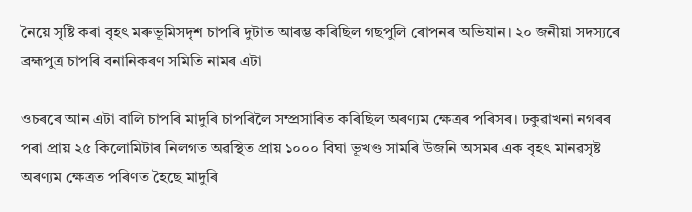নৈয়ে সৃষ্টি কৰা বৃহৎ মৰুভূমিসদৃশ চাপৰি দুটাত আৰম্ভ কৰিছিল গছপুলি ৰোপনৰ অভিযান। ২০ জনীয়া সদস্যৰে ব্ৰহ্মপুত্ৰ চাপৰি বনানিকৰণ সমিতি নামৰ এটা

ওচৰৰে আন এটা বালি চাপৰি মাদুৰি চাপৰিলৈ সম্প্ৰসাৰিত কৰিছিল অৰণ্যম ক্ষেত্ৰৰ পৰিসৰ। ঢকুৱাখনা নগৰৰ পৰা প্ৰায় ২৫ কিলোমিটাৰ নিলগত অৱস্থিত প্ৰায় ১০০০ বিঘা ভূখণ্ড সামৰি উজনি অসমৰ এক বৃহৎ মানৱসৃষ্ট অৰণ্যম ক্ষেত্ৰত পৰিণত হৈছে মাদুৰি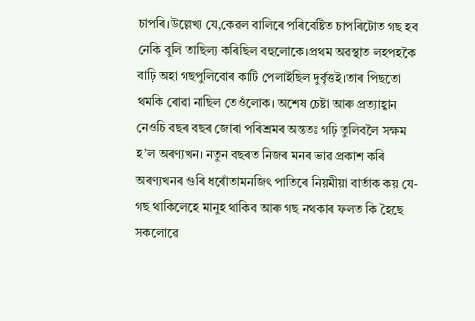চাপৰি।উল্লেখ্য যে,কেৱল বালিৰে পৰিবেষ্টিত চাপৰিটোত গছ হব নেকি বুলি তাছিল্য কৰিছিল বহুলোকে।প্ৰথম অৱস্থাত লহপহকৈ বাঢ়ি অহা গছপুলিবোৰ কাটি পেলাইছিল দুৰ্বৃত্তই।তাৰ পিছতো থমকি ৰোৱা নাছিল তেওঁলোক। অশেষ চেষ্টা আৰু প্ৰত্যাহ্বান নেওচি বছৰ বছৰ জোৰা পৰিশ্ৰমৰ অন্ততঃ গঢ়ি তুলিবলৈ সক্ষম হ’ল অৰণ্যখন। নতুন বছৰত নিজৰ মনৰ ভাৱ প্ৰকাশ কৰি অৰণ্যখনৰ গুৰি ধৰোঁতামনজিৎ পাতিৰে নিয়মীয়া বাৰ্তাক কয় যে-গছ থাকিলেহে মানুহ থাকিব আৰু গছ নথকাৰ ফলত কি হৈছে সকলোৱে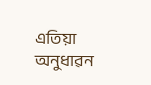এতিয়া অনুধাৱন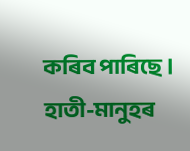কৰিব পাৰিছে । হাতী-মানুহৰ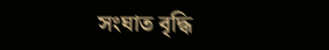সংঘাত বৃদ্ধি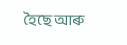হৈছে আৰু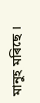মানুহ মৰিছে ।